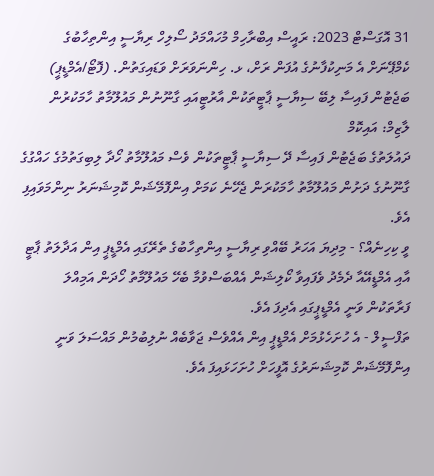31 އޮގަސްޓް 2023: ރައީސް އިބްރާހިމް މުހައްމަދު ސޯލިހް ރިޔާސީ އިންތިހާބުގެ ކެމްޕޭނަށް އެ މަނިކުފާނުގެ އުފަން ރަށް، ޅ. ހިންނަވަރަށް ވަޑައިގަތުން. (ފޮޓޯ/އެމްޑީޕީ)
ބަޖެޓުން ފައިސާ ލިބޭ ސިޔާސީ ޕާޓީތަކުން އާރުޓީއައި ގާނޫނުން މައުލޫމާތު ހާމަކުރުން ލާޒިމް: އައިކޮމް
ދައުލަތުގެ ބަޖެޓުން ފައިސާ ދޭ ސިޔާސީ ޕާޓީތަކުން ވެސް މައުލޫމާތު ހޯދާ ލިބިގަތުމުގެ ހައްގުގެ ގާނޫނުގެ ދަށުން މައުލޫމާތު ހާމަކުރަން ޖެހޭނެ ކަމަށް އިންފޮމޭޝަން ކޮމިޝަނަރު ނިންމަވައިފި އެވެ.
ވީ ކިހިނެއް؟ - މިދިޔަ އަހަރު ބޭއްވި ރިޔާސީ އިންތިހާބުގެ ތެރޭގައި އެމްޑީޕީ އިން އަދާލަތު ޕާޓީ އާއި އެމްޑީއޭއާ ދެމެދު ވެފައިވާ ކޯލިޝަން އެއްބަސްވުމާ ބެހޭ މައުލޫމާތު ހޯދަން އަމިއްލަ ފަރާތަކުން ވަނީ އެމްޑީޕީގައި އެދިފަ އެވެ.
ތަފްސީލް - އެ ހުށަހެޅުމަށް އެމްޑީޕީ އިން އެއްވެސް ޖަވާބެއް ނުލިބުމުން މައްސަލަ ވަނީ އިންފޮމޭޝަން ކޮމިޝަނަރުގެ އޮފީހަށް ހުށަހަޅައިފަ އެވެ.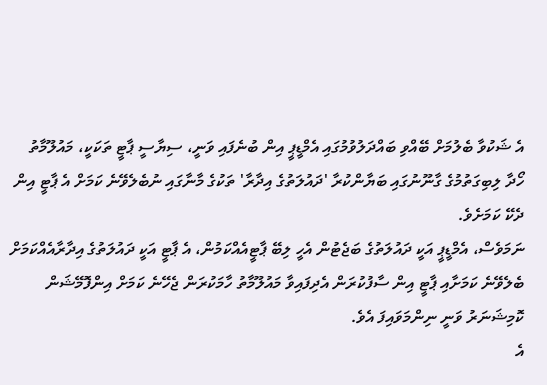އެ ޝަކުވާ ބެލުމަށް ބޭއްވި ބައްދަލުވުމުގައި އެމްޑީޕީ އިން ބުނެފައި ވަނީ، ސިޔާސީ ޕާޓީ ތަކަކީ، މައުލޫމާތު ހޯދާ ލިބިގަތުމުގެ ގާނޫނުގައި ބަޔާންކުރާ 'ދައުލަތުގެ އިދާރާ' ތަކުގެ މާނާގައި ނުބެލެވޭނެ ކަމަށް އެ ޕާޓީ އިން ދެކޭ ކަމަށެވެ.
ނަމަވެސް، އެމްޑީޕީ އަކީ ދައުލަތުގެ ބަޖެޓުން އެހީ ލިބޭ ޕާޓީއެއްކަމުން، އެ ޕާޓީ އަކީ ދައުލަތުގެ އިދާރާއެއްކަމަށް ބެލެވޭނެ ކަމަށާއި ޕާޓީ އިން ސާފުކުރަން އެދިފައިވާ މައުލޫމާތު ހާމަކުރަން ޖެހޭނެ ކަމަށް އިންފޮމޭޝަން ކޮމިޝަނަރު ވަނީ ނިންމަވައިފަ އެވެ.
އެ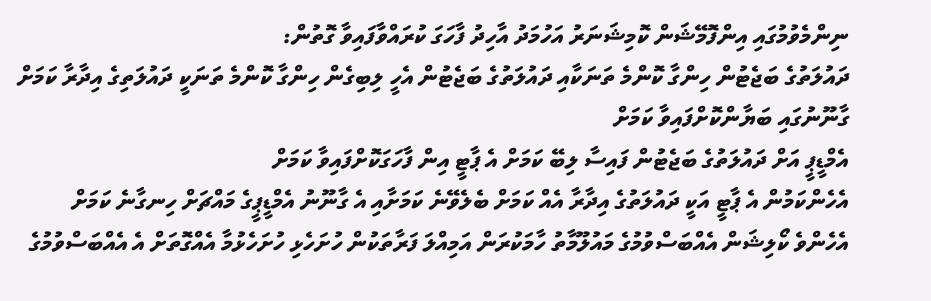ނިންމެވުމުގައި އިންފޮމޭޝަން ކޮމިޝަނަރު އަހުމަދު އާހިދު ފާހަގަ ކުރައްވާފައިވާ ގޮތުން:
ދައުލަތުގެ ބަޖެޓުން ހިންގާ ކޮންމެ ތަނަކާއި ދައުލަތުގެ ބަޖެޓުން އެހީ ލިބިގެން ހިންގާ ކޮންމެ ތަނަކީ ދައުލަތިގެ އިދާރާ ކަމަށް ގާނޫނުގައި ބަޔާންކޮށްފައިވާ ކަމަށް
އެމްޑީޕީ އަށް ދައުލަތުގެ ބަޖެޓުން ފައިސާ ލިބޭ ކަމަށް އެ ޕާޓީ އިން ފާހަގަކޮށްފައިވާ ކަމަށް
އެހެންކަމުން އެ ޕާޓީ އަކީ ދައުލަތުގެ އިދާރާ އެއް ކަމަށް ބެލެވޭނެ ކަމަށާއި އެ ގާނޫނު އެމްޑީޕީގެ މައްޗަށް ހިނގާނެ ކަމަށް
އެހެންވެ ކޯލިޝަން އެއްބަސްވުމުގެ މައުލޫމާތު ހާމަކުރަން އަމިއްލަ ފަރާތަކުން ހުށަހެޅި ހުށަހެޅުމާ އެއްގޮތަށް އެ އެއްބަސްވުމުގެ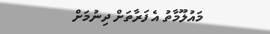މައުލޫމާތު އެ ފަރާތަށް ދިނުމަށް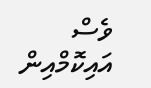ވެސް އައިކޮމްއިން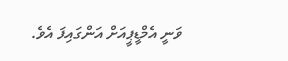ވަނީ އެމްޑީޕީއަށް އަންގައިފަ އެވެ.